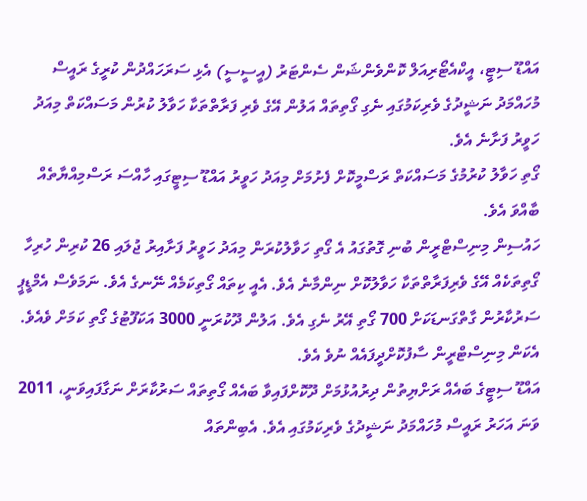އައްޑޫ ސިޓީ، އީކްއެޓޯރިއަލް ކޮންވެންޝަން ސެންޓަރު (އީސީސީ) އެޅި ސަރަހައްދުން ކުރީގެ ރައީސް މުހައްމަދު ނަޝީދުގެ ވެރިކަމުގައި ނެގި ގޯތިތައް އަލުން އޭގެ ވެރި ފަރާތްތަކާ ހަވާލު ކުރުން މަސައްކަތް މިއަދު ހަވީރު ފަށާނެ އެވެ.
ގޯތި ހަވާލު ކުރުމުގެ މަސައްކަތް ރަސްމީކޮށް ފެށުމަށް މިއަދު ހަވީރު އައްޑޫ ސިޓީގައި ހާއްސަ ރަސްމިއްޔާތެއް ބާއްވަ އެވެ.
ހައުސިން މިނިސްޓްރީން ބުނި ގޮތުގައު އެ ގޯތި ހަވާލުކުރަން މިއަދު ހަވީރު ފަށާއިރު ޖުލައި 26 ކުރިން ހުރިހާ ގޯތިތަކެއް އޭގެ ވެރިފަރާތްތަކާ ހަވާލުކޮށް ނިންމާނެ އެވެ. އެއީ ކިތައް ގޯތިކަމެއް ނޭނގެ އެވެ. ނަމަވެސް އެމްޑީޕީ ސަރުކާރުން ގާތްގަނޑަކަށް 700 ގޯތި އޭރު ނެގި އެވެ. އަލުން ދޫކުރަނީ 3000 އަކަފޫޓުގެ ގޯތި ކަމަށް ވެއެވެ. އެކަން މިނިސްޓްރީން ސާފުކޮށްދީފައެއް ނުވެ އެވެ.
އައްޑޫ ސިޓީގެ ބައެއް ރަށްޔިތުން ދިރުއުޅުމަށް ދޫކޮށްފައިވާ ބައެއް ގޯތިތައް ސަރުކާރަށް ނަގާފައިވަނީ، 2011 ވަނަ އަހަރު ރައީސް މުހައްމަދު ނަޝީދުގެ ވެރިކަމުގައި އެވެ. އެބިންތައް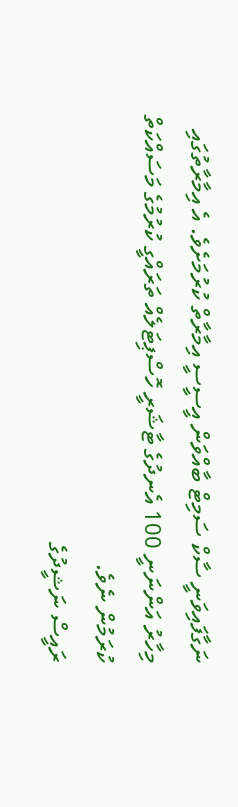ނަގާފައިވަނީ ސާކް ސަމިޓް ބާއްވަން އީސީސީ އިމާރާތް ކުރުމަށެވެ. އެ އިމާރާތުގައި މިހާރު އަންނަނީ 100 އެނދުގެ ޓާޝަރީ ހޮސްޕިޓަލެއް ތަރައްގީ ކުރުމުގެ މަސައްކަތް ކުރަމުން ނެވެ.
ރައީސް ނަޝީދުގެ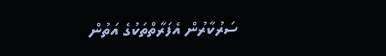ސަރުކާރުން އެފަރާތްތަކުގެ އަތުން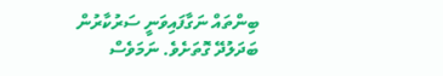ބިންތައް ނަގާފައިވަނީ ސަރުކާރުން ބަދަލުދޭ ގޮތަށެވެ. ނަމަވެސް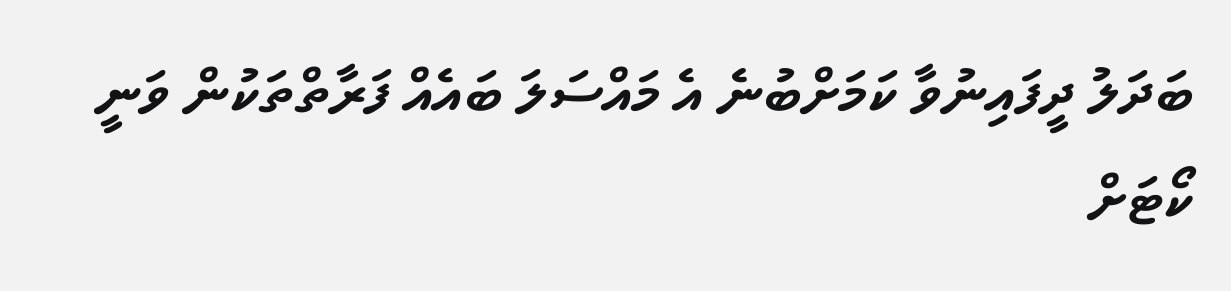ބަދަލު ދީފައިނުވާ ކަމަށްބުނެ އެ މައްސަލަ ބައެއް ފަރާތްތަކުން ވަނީ ކޯޓަށް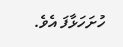ހުށަހަޅާފަ އެވެ.